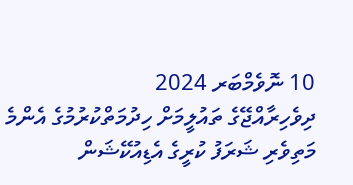10 ނޮވެމްބަރ 2024
ދިވެހިރާއްޖޭގެ ތައުލީމަށް ހިދުމަތްކުރުމުގެ އެންމެ މަތިވެރި ޝަރަފު ކުރީގެ އެޑިއުކޭޝަން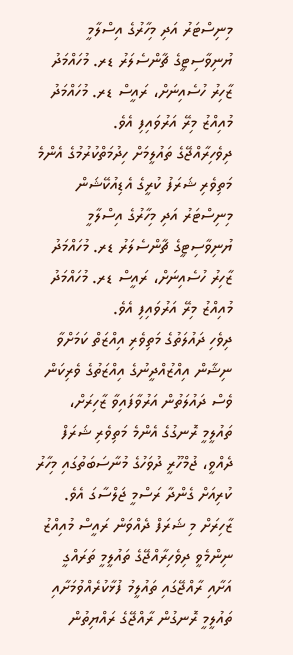މިނިސްޓަރު އަދި މިހާރުގެ އިސްލާމީ ޔުނިވާސިޓީގެ ޗާންސެލަރު ޑރ. މުހައްމަދު ޒާހިރު ހުސެއިނަށް، ރައީސް ޑރ. މުހައްމަދު މުއިއްޒު މިރޭ އަރުވައިފި އެވެ.
ދިވެހިރާއްޖޭގެ ތައުލީމަށް ހިދުމަތްކުރުމުގެ އެންމެ މަތިވެރި ޝަރަފު ކުރީގެ އެޑިއުކޭޝަން މިނިސްޓަރު އަދި މިހާރުގެ އިސްލާމީ ޔުނިވާސިޓީގެ ޗާންސެލަރު ޑރ. މުހައްމަދު ޒާހިރު ހުސެއިނަށް، ރައީސް ޑރ. މުހައްމަދު މުއިއްޒު މިރޭ އަރުވައިފި އެވެ.
ދިވެހި ދައުލަތުގެ މަތިވެރި އިއްޒަތް ކަމަށްވާ ނިޝާން އިއްޒުއްދީނުގެ އިއްޒަތުގެ ވެރިކަން ވެސް ދައުލަތުން އަރުވާފައިވާ ޒާހިރަށް، ތައުލީމީ ރޮނގުގެ އެންމެ މަތިވެރި ޝަރަފް ދެއްވީ، ޖުމްހޫރީ ދުވަހުގެ މުނާސަބަތުގައި މިހާރު ކުރިއަށް ގެންދާ ރަސްމީ ޖަލްސާގަ އެވެ.
ޒާހިރަށް މި ޝަރަފް ދެއްވަން ރައީސް މުއިއްޒު ނިންމެވީ ދިވެހިރާއްޖޭގެ ތައުލީމީ ތަރައްގީ އަށާއި ރާއްޖޭގައި ތައުލީމު ފުޅާކުރެއްވުމަށާއި ތައުލީމީ ރޮނގުން ރާއްޖޭގެ ރައްޔިތުން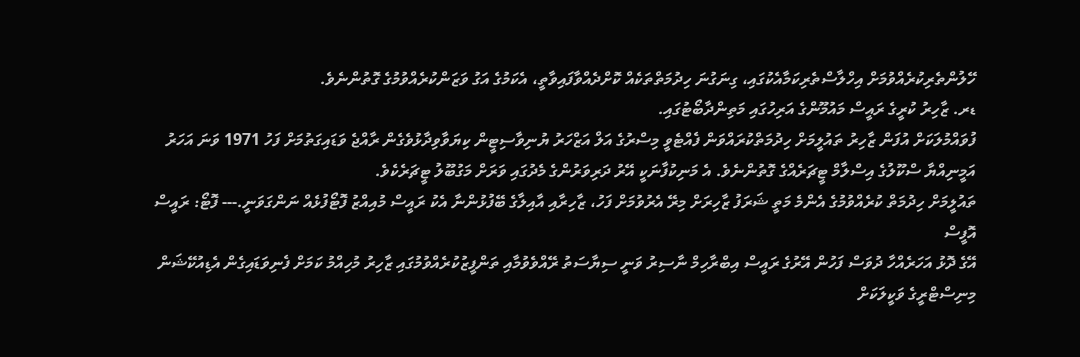ހޭލުންތެރިކުރެއްވުމަށް އިހްލާސްތެރިކަމާއެކުގައި، ގިނަގުނަ ހިދުމަތްތަކެއް ކޮށްދެއްވާފައިވާތީ، އެކަމުގެ އަގު ވަޒަންކުރެއްވުމުގެ ގޮތުންނެވެ.
ޑރ. ޒާހިރު ކުރީގެ ރައީސް މައުމޫންގެ އަރިހުގައި މަތިންދާބޯޓުގައި.
ފުވައްމުލަކަށް އުފަން ޒާހިރު ތައުލީމަށް ހިދުމަތްކުރައްވަން ފެއްޓެވީ މިސްރުގެ އަލް އަޒްހަރު ޔުނިވާސިޓީން ކިޔަވާވިދާޅުވެގެން ރާއްޖެ ވަޑައިގަތުމަށް ފަހު 1971 ވަނަ އަހަރު އަމީނިއްޔާ ސްކޫލުގެ އިސްލާމް ޓީޗަރެއްގެ ގޮތުންނެވެ. އެ މަނިކުފާނަކީ އޭރު ދަރިވަރުންގެ މެދުގައި ވަރަށް މަގުބޫލު ޓީޗަރެކެވެ.
ތައުލީމަށް ހިދުމަތް ކުރެއްވުމުގެ އެންމެ މަތީ ޝަރަފު ޒާހިރަށް މިރޭ އެރުވުމަށް ފަހު، ޒާހިރާއި އާއިލާގެ ބޭފުޅުންނާ އެކު ރައީސް މުއިއްޒު ފޮޓޯފުޅެއް ނަންގަވަނީ.--- ފޮޓޯ: ރައީސް އޮފީސް
އޭގެ ދޮޅު އަހަރެއްހާ ދުވަސް ފަހުން އޭރުގެ ރައީސް އިބްރާހިމް ނާސިރު ވަނީ ސިޔާސަތު ރޭއްވެވުމާއި ތަންފީޒުކުރެއްވުމުގައި ޒާހިރު މުހިއްމު ކަމަށް ފެނިވަޑައިގެން އެޑިއުކޭޝަން މިނިސްޓްރީގެ ވަކީލަކަށް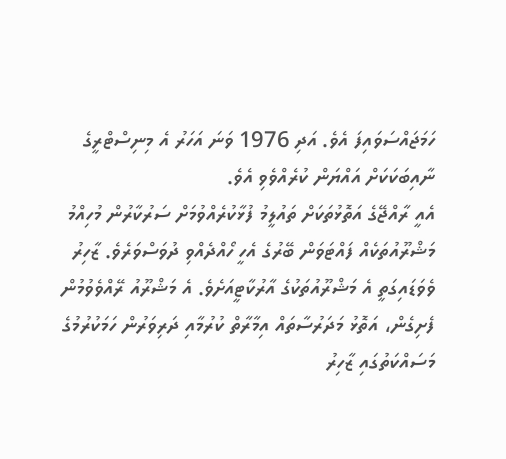ހަމަޖައްސަވައިފަ އެވެ. އަދި 1976 ވަނަ އަހަރު އެ މިނިސްޓްރީގެ ނާއިބަކަކަށް އައްޔަން ކުރެއްވެވި އެވެ.
އެއީ ރާއްޖޭގެ އަތޮޅުތަކަށް ތައުލީމު ފުޅާކުރެއްވުމަށް ސަރުކާރުން މުހިއްމު މަޝްރޫއުތަކެއް ފައްޓަވަން ބޭރުގެ އެހީ ހޯއްދެއްވި ދުވަސްވަރެވެ. ޒާހިރު ވެވަޑައިގަތީ އެ މަޝްރޫއުތަކުގެ އާރުކާޓީއަށެވެ. އެ މަޝްރޫއު ރޭއްވެވުމުން ފެށިގެން، އަތޮޅު މަދަރުސާތައް އިމާރާތް ކުރުމާއި ދަރިވަރުން ހަމަކުރުމުގެ މަސައްކަތުގައި ޒާހިރު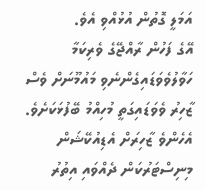އަމަލީ ގޮތުން އުޅުއްވި އެވެ.
އޭގެ ފަހުން ރާއްޖޭގެ ވެރިކަމާ ހަވާލުވެވަޑައިގެންނެވި މައުމޫނަށް ވެސް ޒާހިރު ވެވަޑައިގަތީ މުހިއްމު ބޭފުޅަކަށެވެ. އެހެންވެ ޒާހިރަށް އެޑިއުކޭޝަން މިނިސްޓަރުކަން ދެއްވައި އިތުރު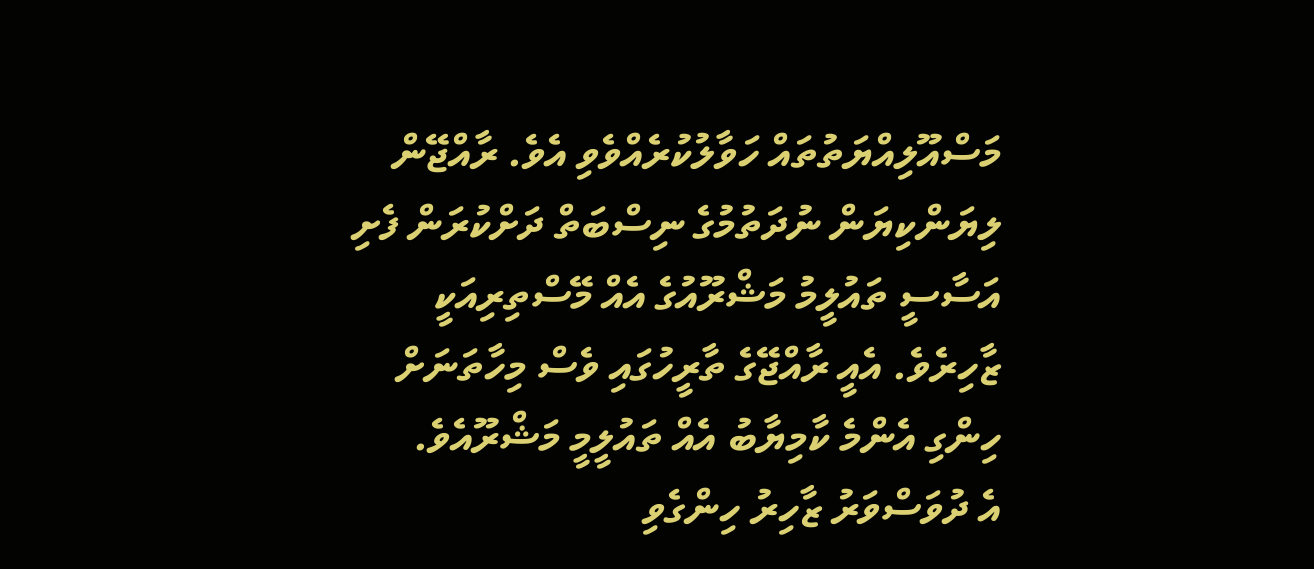މަސްއޫލިއްޔަތުތައް ހަވާލުކުރެއްވެވި އެވެ. ރާއްޖޭން ލިޔަންކިޔަން ނުދަތުމުގެ ނިސްބަތް ދަށްކުރަން ފެށި އަސާސީ ތައުލީމު މަޝްރޫއުގެ އެއް މޭސްތިރިއަކީ ޒާހިރެވެ. އެއީ ރާއްޖޭގެ ތާރީހުގައި ވެސް މިހާތަނަށް ހިންގި އެންމެ ކާމިޔާބު އެއް ތައުލީމީ މަޝްރޫއެވެ.
އެ ދުވަސްވަރު ޒާހިރު ހިންގެވި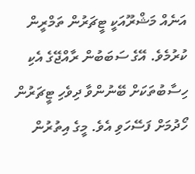އަނެއް މަޝްރޫއަކީ ޓީޗަރުން ތަމްރީން ކުރުމެވެ. އޭގެ ސަބަބުން ރާއްޖޭގެ އެކި ހިސާބުތަކަށް ބޭނުންވާ ދިވެހި ޓީޗަރުން ހޯދުމަށް ފަސޭހަވި އެވެ. މީގެ އިތުރުން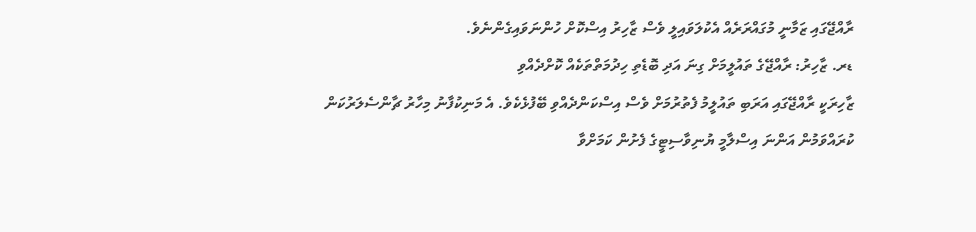ރާއްޖޭގައި ޒަމާނީ މުގައްރަރެއް އެކުލަވައިލީ ވެސް ޒާހިރު އިސްކޮށް ހުންނަވައިގެންނެވެ.
ޑރ. ޒާހިރު: ރާއްޖޭގެ ތައުލީމަށް ގިނަ އަދި ބޮޑެތި ހިދުމަތްތަކެއް ކޮށްދެއްވި
ޒާހިރަކީ ރާއްޖޭގައި އަރަބި ތައުލީމު ފެތުރުމަށް ވެސް އިސްކަންދެއްވި ބޭފުޅެކެވެ. އެ މަނިކުފާނު މިހާރު ޗާންސެލަރުކަން ކުރައްވަމުން އަންނަ އިސްލާމީ ޔުނިވާސިޓީގެ ފެށުން ކަމަށްވާ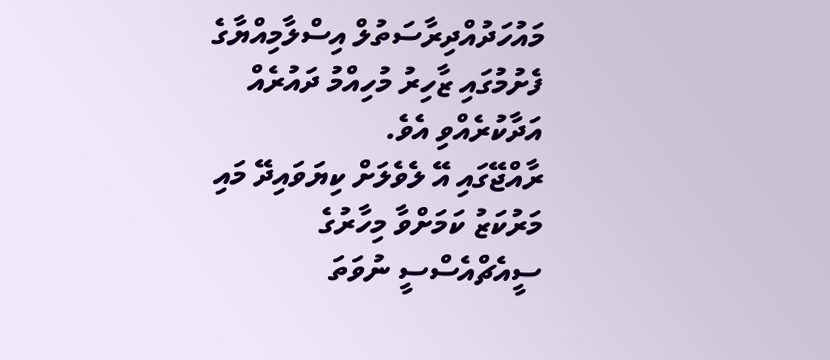މައުހަދުއްދިރާސަތުލް އިސްލާމިއްޔާގެ ފެށުމުގައި ޒާހިރު މުހިއްމު ދައުރެއް އަދާކުރެއްވި އެވެ.
ރާއްޖޭގައި އޭ ލެވެލަށް ކިޔަވައިދޭ މައި މަރުކަޒު ކަމަށްވާ މިހާރުގެ ސީއެޗްއެސްސީ ނުވަތަ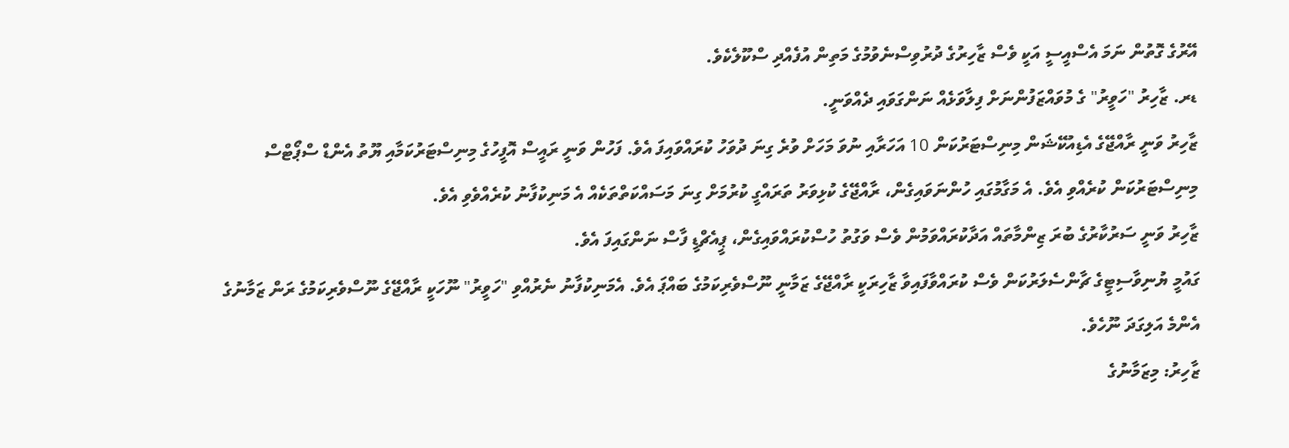އޭރުގެ ގޮތުން ނަމަ އެސްއީސީ އަކީ ވެސް ޒާހިރުގެ ދުރުވިސްނެވުމުގެ މަތިން އުފެއްދި ސްކޫލެކެވެ.
ޑރ. ޒާހިރު "ހަވީރު" ގެ މުވައްޒަފުންނަށް ފިލާވަޅެއް ނަންގަވައި ދެއްވަނީ.
ޒާހިރު ވަނީ ރާއްޖޭގެ އެޑިއުކޭޝަން މިނިސްޓަރުކަން 10 އަހަރާއި ނުވަ މަހަށް ވުރެ ގިނަ ދުވަހު ކުރައްވައިފަ އެވެ. ފަހުން ވަނީ ރައީސް އޮފީހުގެ މިނިސްޓަރުކަމާއި ޔޫތު އެންޑް ސްޕޯޓްސް މިނިސްޓަރުކަން ކުރެއްވި އެވެ. އެ މަގާމުގައި ހުންނަވައިގެން، ރާއްޖޭގެ ކުޅިވަރު ތަރައްގީ ކުރުމަށް ގިނަ މަސައްކަތްތަކެއް އެ މަނިކުފާނު ކުރެއްވެވި އެވެ.
ޒާހިރު ވަނީ ސަރުކާރުގެ ބުރަ ޒިންމާތައް އަދާކުރައްވަމުން ވެސް ވަގުތު ހުސްކުރައްވައިގެން، ޕީއެޗްޑީ ފާސް ނަންގައިފަ އެވެ.
ގައުމީ ޔުނިވާސިޓީގެ ޗާންސެލަރުކަން ވެސް ކުރައްވާފައިވާ ޒާހިރަކީ ރާއްޖޭގެ ޒަމާނީ ނޫސްވެރިކަމުގެ ބައްޕަ އެވެ. އެމަނިކުފާނު ނެރުއްވި "ހަވީރު" ނޫހަކީ ރާއްޖޭގެ ނޫސްވެރިކަމުގެ ރަން ޒަމާނުގެ އެންމެ އަލިގަދަ ނޫހެވެ.
ޒާހިރު: މިޒަމާނުގެ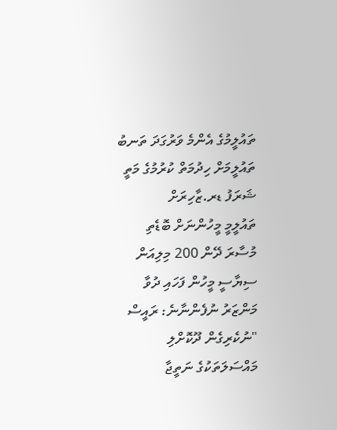ތައުލީމުގެ އެންމެ ވަރުގަދަ ތަނބު
ތައުލީމަށް ހިދުމަތް ކުރުމުގެ މަތީ ޝަރަފު ޑރ.ޒާހިރަށް
ތައުލީމީ މީހުންނަށް ބޮޑެތި މުސާރަ ދޭން 200 މިލިއަން
ސިޔާސީ މީހުން ފަހައި ދުވާ މަންޒަރު ނުފެންނާނެ: ރައީސް
"ނުކެރިގެން ދޫކޮށްލި މައްސަލަތަކުގެ ނަތީޖާ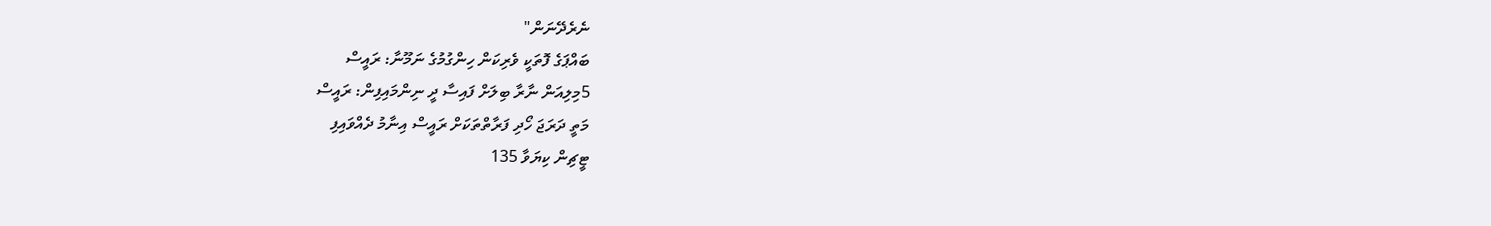ނެރެދޭނަން"
ބައްޕަގެ ފޮތަކީ ވެރިކަން ހިންގުމުގެ ނަމޫނާ: ރައީސް
5މިލިއަން ނާރާ ބިލަށް ފައިސާ ދީ ނިންމައިފިން: ރައީސް
މަތީ ދަރަޖަ ހޯދި ފަރާތްތަކަށް ރައީސް އިނާމު ދެއްވައިފި
ޓީޗިން ކިޔަވާ 135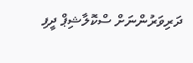ދަރިވަރުންނަށް ސްކޮލާޝިޕް ދީފި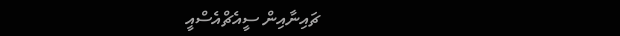ޗައިނާއިން ސީއެޗްއެސްއީ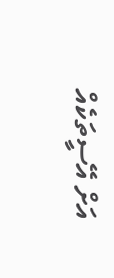އަށް އޭސީތަކެއް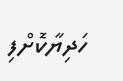ހަދިޔާކޮށްފި